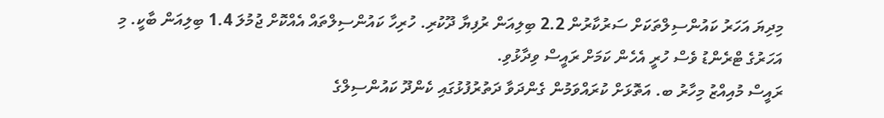މިދިޔަ އަހަރު ކައުންސިލްތަކަށް ސަރުކާރުން 2.2 ބިލިއަން ރުފިޔާ ދޫކުރި. ހުރިހާ ކައުންސިލްތައް އެއްކޮށް ޖުމުލަ 1.4 ބިލިއަން ބާކީ. މި އަހަރުގެ ޓްރެންޑު ވެސް ހުރީ އެހެން ކަމަށް ރައީސް ވިދާޅުވި.
ރައީސް މުއިއްޒު މިހާރު ބ. އަތޮޅަށް ކުރައްވަމުން ގެންދަވާ ދަތުރުފުޅުގައި ކެންދޫ ކައުންސިލްގެ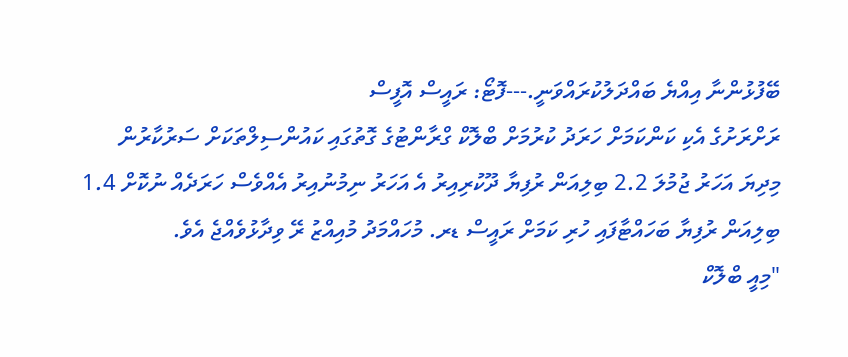ބޭފުޅުންނާ އިއްޔެ ބައްދަލުކުރައްވަނީ.---ފޮޓޯ: ރައީސް އޮފީސް
ރަށްރަށުގެ އެކި ކަންކަމަށް ހަރަދު ކުރުމަށް ބްލޮކް ގްރާންޓުގެ ގޮތުގައި ކައުންސިލްތަކަށް ސަރުކާރުން މިދިޔަ އަހަރު ޖުމުލަ 2.2 ބިލިއަން ރުފިޔާ ދޫކުރިއިރު އެ އަހަރު ނިމުނުއިރު އެއްވެސް ހަރަދެއް ނުކޮށް 1.4 ބިލިއަން ރުފިޔާ ބަހައްޓާފައި ހުރި ކަމަށް ރައީސް ޑރ. މުހައްމަދު މުއިއްޒު ރޭ ވިދާޅުވެއްޖެ އެވެ.
"މިއީ ބްލޮކް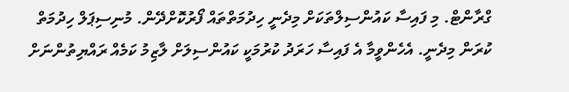ގްރާންޓް. މި ފައިސާ ކައުންސިލްތަކަށް މިދެނީ ހިދުމަތްތައް ފޯރުކޮށްދޭން. މުނިސިޕަލް ހިދުމަތް ކުރަން މިދެނީ. އެހެންވީމާ އެ ފައިސާ ހަރަދު ކުރުމަކީ ކައުންސިލަށް ލާޒިމު ކަމެއް ރައްޔިތުންނަށް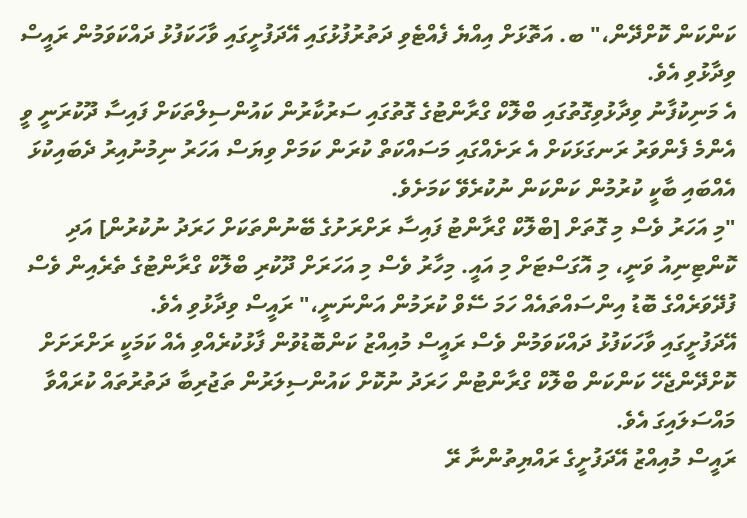ކަންކަން ކޮށްދޭން،" ބ. އަތޮޅަށް އިއްޔެ ފެއްޓެވި ދަތުރުފުޅުގައި އޭދަފުށީގައި ވާހަކަފުޅު ދައްކަވަމުން ރައީސް ވިދާޅުވި އެވެ.
އެ މަނިކުފާނު ވިދާޅުވިގޮތުގައި ބްލޮކް ގްރާންޓުގެ ގޮތުގައި ސަރުކާރުން ކައުންސިލްތަކަށް ފައިސާ ދޫކުރަނީ ވީ އެންމެ ފެންވަރު ރަނގަޅަކަށް އެ ރަށެއްގައި މަސައްކަތް ކުރަން ކަމަށް ވިޔަސް އަހަރު ނިމުނުއިރު ދެބައިކުޅަ އެއްބައި ބާކީ ކުރުމުން ކަންކަން ނުކުރެވޭ ކަމަށެވެ.
"މި އަހަރު ވެސް މި ގޮތަށް [ބްލޮކް ގްރާންޓު ފައިސާ ރަށްރަށުގެ ބޭނުންތަކަށް ހަރަދު ނުކުރުން] އަދި ކޮންޓިނިއު ވަނީ، މި އޮގަސްޓަށް މި އައީ. މިހާރު ވެސް މި އަހަރަށް ދޫކުރި ބްލޮކް ގްރާންޓުގެ ތެރެއިން ވެސް ފުދޭވަރެއްގެ ބޮޑު އިންސައްތައެއް ހަމަ ސޭވް ކުރަމުން އަންނަނީ،" ރައީސް ވިދާޅުވި އެވެ.
އޭދަފުށީގައި ވާހަކަފުޅު ދައްކަވަމުން ވެސް ރައީސް މުއިއްޒު ކަންބޮޑުވުން ފާޅުކުރެއްވި އެއް ކަމަކީ ރަށްރަށަށް ކޮށްދޭންޖެހޭ ކަންކަން ބްލޮކް ގްރާންޓުން ހަރަދު ނުކޮށް ކައުންސިލަރުން ތަޖުރިބާ ދަތުރުތައް ކުރައްވާ މައްސަލައިގަ އެވެ.
ރައީސް މުއިއްޒު އޭދަފުށީގެ ރައްޔިތުންނާ ރޭ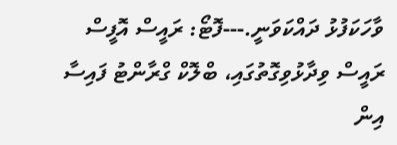ވާހަކަފުޅު ދައްކަވަނީ.---ފޮޓޯ: ރައީސް އޮފީސް
ރައީސް ވިދާޅުވިގޮތުގައި، ބްލޮކް ގްރާންޓު ފައިސާ އިން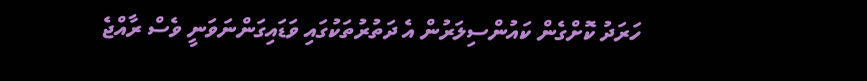ހަރަދު ކޮށްގެން ކައުންސިލަރުން އެ ދަތުރުތަކުގައި ވަޑައިގަންނަވަނީ ވެސް ރާއްޖެ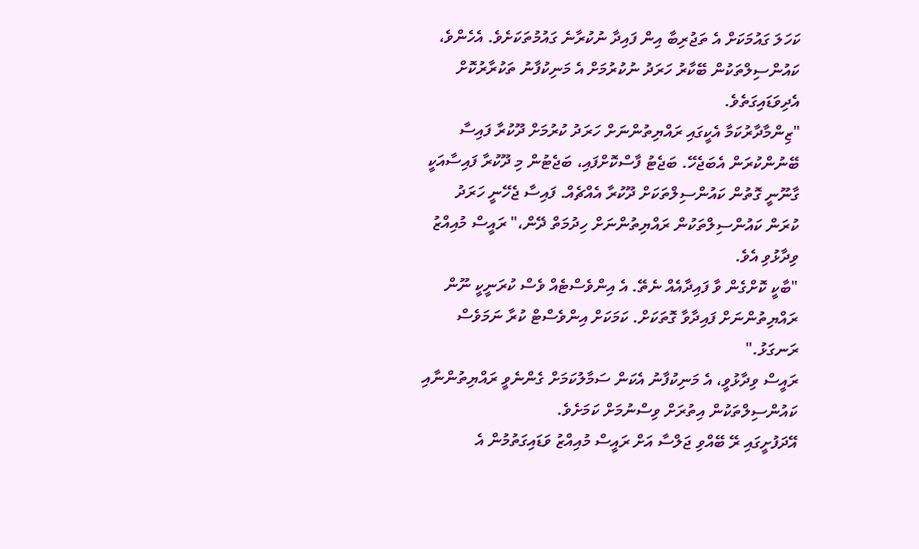ކަހަލަ ގައުމަކަށް އެ ތަޖުރިބާ އިން ފައިދާ ނުކުރާނެ ގައުމުތަކަށެވެ. އެހެންވެ، ކައުންސިލްތަކުން ބޭކާރު ހަރަދު ނުކުރުމަށް އެ މަނިކުފާނު ތަކުރާރުކޮށް އެދިވަޑައިގަތެވެ.
"ޒިންމާދާރުކަމާ އެކީގައި ރައްޔިތުންނަށް ހަރަދު ކުރުމަށް ދޫކުރާ ފައިސާ ބޭނުންކުރަން އެބަޖެހޭ. ބަޖެޓު ފާސްކޮށްފައި، ބަޖެޓުން މި ދޫކުރާ ފައިސާއަކީ ގާނޫނީ ގޮތުން ކައުންސިލްތަކަށް ދޫކުރާ އެއްޗެއް. ފައިސާ ޖެހޭނީ ހަރަދު ކުރަން ކައުންސިލްތަކުން ރައްޔިތުންނަށް ހިދުމަތް ދޭން،" ރައީސް މުއިއްޒު ވިދާޅުވި އެވެ.
"ބާކީ ކޮށްގެން ވާ ފައިދާއެއް ނެތޭ. އެ އިންވެސްޓެއް ވެސް ކުރަނީކީ ނޫން ރައްޔިތުންނަށް ފައިދާވާ ގޮތަކަށް. ކަމަކަށް އިންވެސްޓް ކުރާ ނަމަވެސް ރަނގަޅު."
ރައީސް ވިދާޅުވީ، އެ މަނިކުފާނު އެކަން ސަމާލުކަމަށް ގެންނެވީ ރައްޔިތުންނާއި ކައުންސިލްތަކުން އިތުރަށް ވިސްނުމަށް ކަމަށެވެ.
އޭދަފުށީގައި ރޭ ބޭއްވި ޖަލްސާ އަށް ރައީސް މުއިއްޒު ވަޑައިގަތުމުން އެ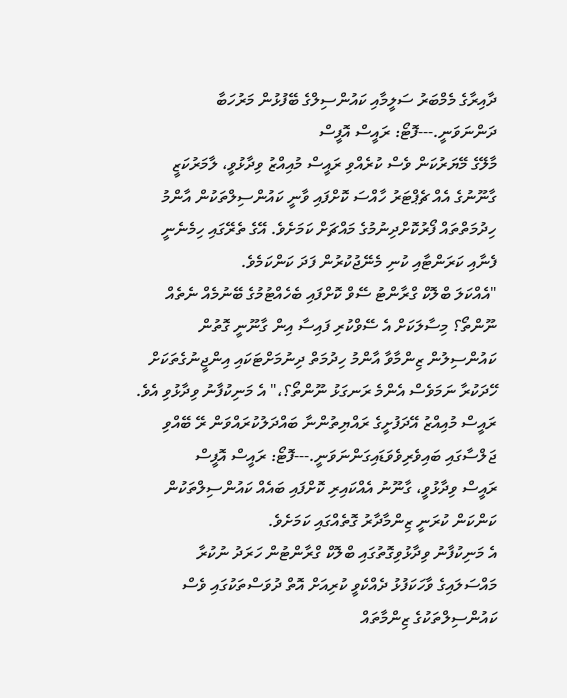ދާއިރާގެ މެމްބަރު ސަލީމާއި ކައުންސިލްގެ ބޭފުޅުން މަރުހަބާ ދަންނަވަނީ.---ފޮޓޯ: ރައީސް އޮފީސް
މާލޭގެ މޭޔަރުކަން ވެސް ކުރެއްވި ރައީސް މުއިއްޒު ވިދާޅުވީ، ލާމަރުކަޒީ ގާނޫނުގެ އެއް ޗެޕްޓަރު ހާއްސަ ކޮށްފައި ވާނީ ކައުންސިލްތަކުން އާންމު ހިދުމަތްތައް ފޯރުކޮށްދިނުމުގެ މައްޗަށް ކަމަށެވެ. އޭގެ ތެރޭގައި ހިމެނެނީ ފެނާއި ކަރަންޓާއި ކުނި މެނޭޖުކުރުން ފަދަ ކަންކަމެވެ.
"އެއްކަލަ ބްލޮކް ގްރާންޓު ސޭވް ކޮށްފައި ބެހެއްޓުމުގެ ބޭނުމެއް ނެތެއް ނޫންތޯ؟ މިސާލަކަށް އެ ސޭވްކުރި ފައިސާ އިން ގާނޫނީ ގޮތުން ކައުންސިލުން ޒިންމާވާ އާންމު ހިދުމަތް ދިނުމަށްޓަކައި އިންޖީނުގެތަކަށް ހޭދަކުރާ ނަމަވެސް އެންމެ ރަނގަޅު ނޫންތޯ؟،" އެ މަނިކުފާނު ވިދާޅުވި އެވެ.
ރައީސް މުއިއްޒު އޭދަފުށީގެ ރައްޔިތުންނާ ބައްދަލުކުރައްވަން ރޭ ބޭއްވި ޖަލްސާގައި ބައިވެރިވެވަޑައިގަންނަވަނީ.---ފޮޓޯ: ރައީސް އޮފީސް
ރައީސް ވިދާޅުވީ، ގާނޫނު އެއްކައިރި ކޮށްފައި ބައެއް ކައުންސިލްތަކުން ކަންކަން ކުރަނީ ޒިންމާދާރު ގޮތެއްގައި ކަމަށެވެ.
އެ މަނިކުފާނު ވިދާޅުވިގޮތުގައި ބްލޮކް ގްރާންޓުން ހަރަދު ނުކުރާ މައްސަލައިގެ ވާހަކަފުޅު ދެއްކެވީ ކުރިއަށް އޮތް ދުވަސްތަކުގައި ވެސް ކައުންސިލްތަކުގެ ޒިންމާތައް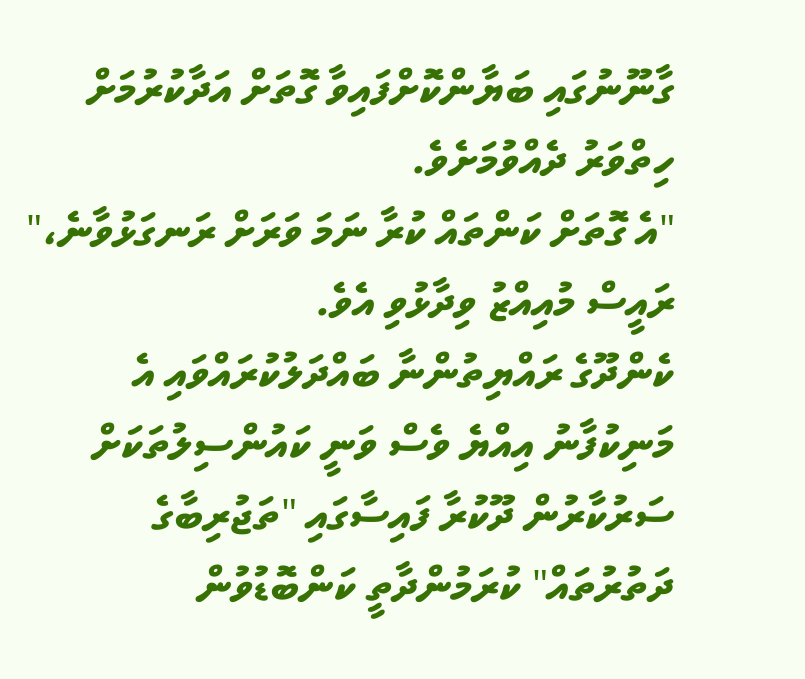ގާނޫނުގައި ބަޔާންކޮށްފައިވާ ގޮތަށް އަދާކުރުމަށް ހިތްވަރު ދެއްވުމަށެވެ.
"އެ ގޮތަށް ކަންތައް ކުރާ ނަމަ ވަރަށް ރަނގަޅުވާނެ،" ރައީސް މުއިއްޒު ވިދާޅުވި އެވެ.
ކެންދޫގެ ރައްޔިތުންނާ ބައްދަލުކުރައްވައި އެ މަނިކުފާނު އިއްޔެ ވެސް ވަނީ ކައުންސިލުތަކަށް ސަރުކާރުން ދޫކުރާ ފައިސާގައި "ތަޖުރިބާގެ ދަތުރުތައް" ކުރަމުންދާތީ ކަންބޮޑުވުން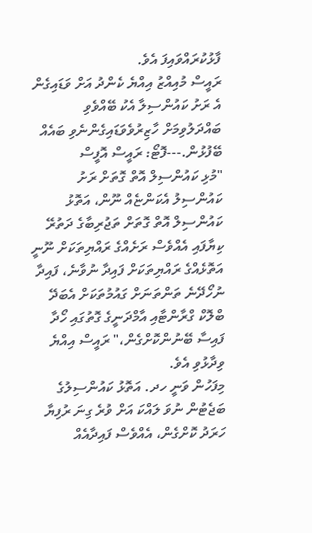ފާޅުކުރައްވައިފަ އެވެ.
ރައީސް މުއިއްޒު އިއްޔެ ކެންދު އަށް ވަޑައިގެން އެ ރަށު ކައުންސިލާ އެކު ބޭއްވެވި ބައްދަލުވިމަށް ހާޒިރުވެވަޑައިގެންނެވި ބައެއް ބޭފުޅުން.---ފޮޓޯ: ރައީސް އޮފީސް
"މުޅި ކައުންސިލް އޮތް ގޮތަށް ރަށު ކައުންސިލު އެކަންޏެއް ނޫން، އަތޮޅު ކައުންސިލް އޮތް ގޮތަށް ތަޖުރިބާގެ ދަތުރޭ ކިޔާފައި އެއްވެސް ރަށެއްގެ ރައްޔިތަކަށް ނޫނީ އަތޮޅެއްގެ ރައްޔިތަކަށް ފައިދާ ނުވާނެ، ފައިދާ ނުހޯދޭނެ ތަންތަނަށް ގައުމުތަކަށް އެބަދޭ ބްލޮކް ގްރާންޓާއި އާމްދަނީގެ ގޮތުގައި ހޯދާ ފައިސާ ބޭނުންކޮށްގެން،" ރައީސް އިއްޔެ ވިދާޅުވި އެވެ.
މިފަހުން ވަނީ ހދ. އަތޮޅު ކައުންސިލުގެ ބަޖެޓުން ނުވަ ލައްކަ އަށް ވުރެ ގިނަ ރުފިޔާ ހަރަދު ކޮށްގެން، އެއްވެސް ފައިދާއެއް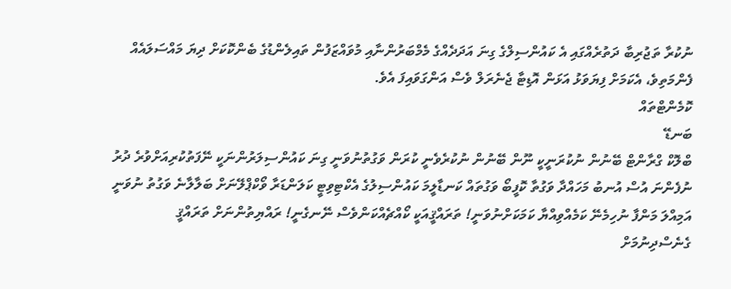ނުކުރާ ތަޖުރިބާ ދަތުރެއްގައި އެ ކައުންސިލްގެ ގިނަ އަދަދެއްގެ މެމްބަރުންނާއި މުވައްޒަފުން ތައިލެންޑުގެ ބެންކޮކަށް ދިޔަ މައްސަލައެއް ފެންމަތިވެ، އެކަމަށް ފިޔަވަޅު އަޅަން އޮޑިޓާ ޖެނެރަލް ވެސް އަންގަވައިފަ އެވެ.
ކޮމެންޓްތައް
ބަނޑޭ
ބްލޮކް ގްރާންޓް ބޭނުން ނުކުރަނީކީ ނޫން ބޭނުން ނުކުރެވެނީ ކުރަން ވަގުތުނުވަނީ ގިނަ ކައުންސިލަރުންނަކީ ނޭފަތުކުރިއަށްވުރެ ދުރު ނުފެންނަ އުސް އުނބު މަހައްދާ ވަގުތާ ކޮފީބޯ ވަގުތައް ކަނޑާލީމަ ކައުންސިލުގެ އެކްޓިވިޓީ ކަލަންޑަރާ ވޯކްޕްލޭނަށް ބަލާލާނެ ވަގުތު ނުވަނީ އަމިއްލަ މަންފާ ނުހިމެނޭ ކަމެއްވިއްޔާ ކަމަކަށްނުވަނީ! ތަރައްޤީއަކީ ކޯއްޗެއްކަންވެސް ނޭނގެނީ! ރައްޔިތުންނަށް ތަރައްޤީ ގެނެސްދިނުމަށް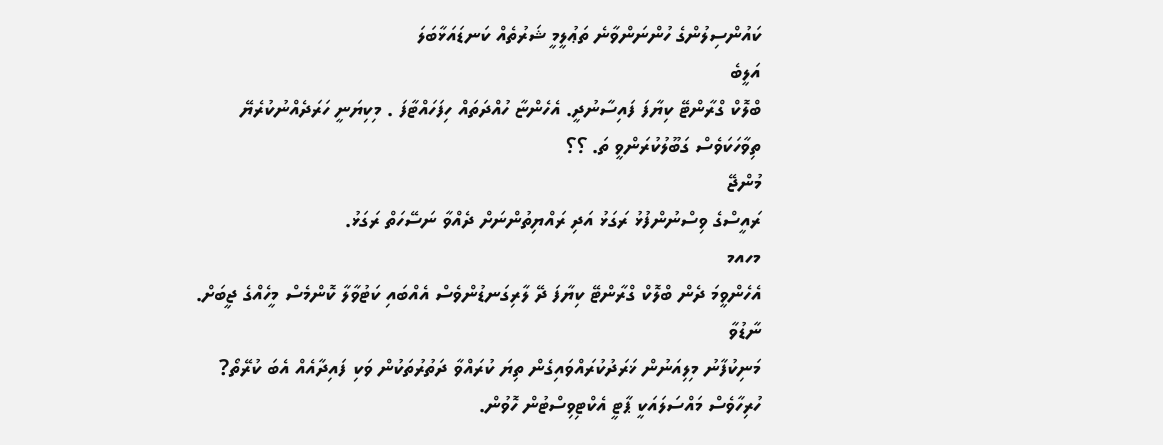ކައުންސިލުންގެ ހުންނަންވާނެ ތަޢުލީމީ ޝަރުތެއް ކަނޑައަޅާބަލަ
އަލީބެ
ބްލޮކް ގްރާންޓޭ ކިޔާފަ ފައިސާނުދީ. އެހެންޏާ ހުއްދަތައް ހިފަހައްޓާފަ . މިކިޔަނީ ހަރަދެއްނުކުރެޔޭ ތިވާހަކަވެސް ގަބޫލުކުރަންވީ ތަ. ؟؟
މުންޖޭ
ރައީސްގެ ވިސްނުންފުޅު ރަގަޅު އަދި ރައްޔިތުންނަށް ދެއްވާ ނަސޭހަތް ރަގަޅު.
މހއމ
އެހެންވީމަ ދެން ބްލޮކް ގްރާންޓޭ ކިޔާފަ ދޭ ލާރިގަނޑުންވެސް އެއްބައި ކަޓުވާލާ ކޮންމެސް މީހެއްގެ ޖީބަށް.
ނާޑުވާ
މަނިކުފާނު މިލިއަނުން ޚަރަދުކުރައްވައިގެން ތިޔަ ކުރައްވާ ދަތުރުތަކުން ވަކި ފައިދާއެއް އެބަ ކުރޭތޯ?
ހުރިހާވެސް މައްސަލައަކީ ޕާޓީ އެކްޓިވިސްޓުން ހޮވުން.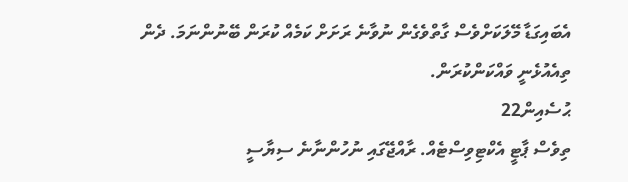އެބައިގަޑާ މޭލަކަށްވެސް ގާތްވެގެން ނުވާނެ ރަށަށް ކަމެއް ކުރަން ބޭނުންނަމަ. ދެން ތިއެއުޅެނީ ވައްކަންކުރަން.
ޙުސެއިން22
ތިވެސް ޕާޓީ އެކްޓިވިސްޓެއް. ރާއްޖޭގައި ނުހުންނާނެ ސިޔާސީ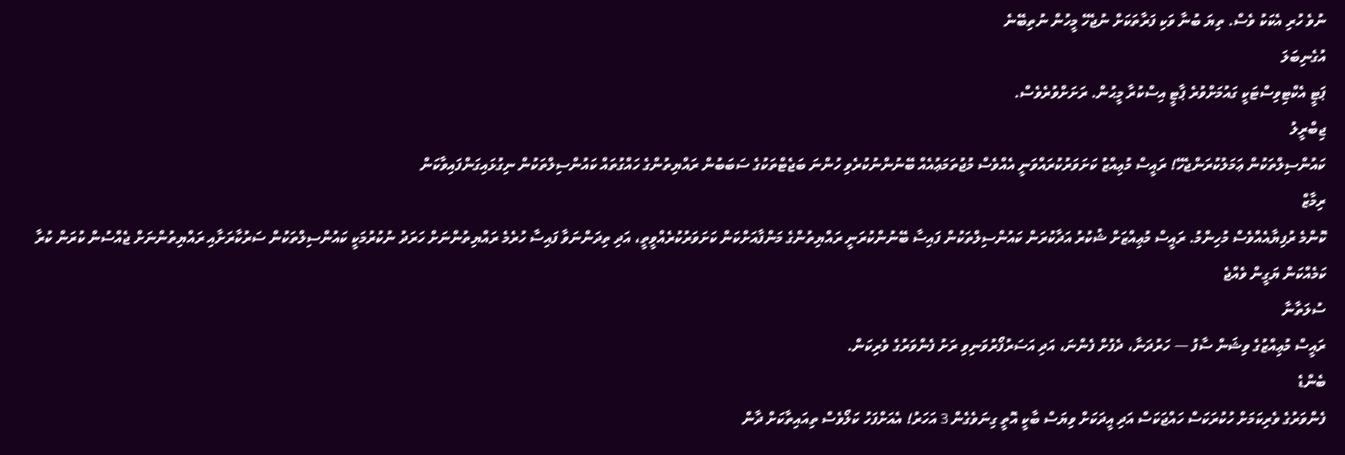ނުވެ ހުރި އެކަކު ވެސް. ތިޔަ ބުނާ ވަކި ފަރާތަކަށް ނުޖެހޭ މީހުން ނުތިބޭނެ
އުގެނިބަލަ
ޕަޓީ އެކްޓިވިސްޓަކީ ގައުމަށްވުރެ ޕާޓީ އިސްކުރާ މީޙުން. ރަށަށްވުރެވެސް.
ޖިބްރީލު
ކައުންސިލްތަކުން ޢަމަލުކުރަންޖެހޭ! ރައީސް މުޢިއްޒު ކަށަވަރުކުރައްވަނީ އެއްވެސް މުޖުތަމަޢުއެއް ބޭނުންނުކުރެވި ހުންނަ ބަޖެޓްތަކުގެ ސަބަބުން ރައްޔިތުންގެ ހައްގުތައް ކައުންސިލްތަކުން ނިގުޅައިގަންފައިވާކަން
ރިމާޒް
ކޮންމެ ރުފިޔާއެއްވެސް މުހިންމު. ރައީސް މުޢިއްޒަށް ޝުކުރު އަދާކުރަން ކައުންސިލްތަކުން ފައިސާ ބޭނުންކުރަނީ ރައްޔިތުންގެ މަންފާއަށްކަން ކަށަވަރުކުރެއްވީތީ، އަދި ތިދަންނަވާ ފައިސާ ހުރެމެ ރައްޔިތުންނަށް ހަރަދު ނުކުރުމަކީ ކައުންސިލްތަކުން ސަރުކާރަށާއި ރައްޔިތުންނަށް ޖެއްސުން ކުރަން ކުރާ ކަމެއްކަން ޔަގީން ވެއްޖެ
ސުލަތާނާ
ރައީސް މުޢިއްޒުގެ ވިޝަން ސާފު — ހަރުދަނާ، ދެފުށް ފެންނަ، އަދި އަސަރުފޯރުވަނިވި ރަށު ފެންވަރުގެ ވެރިކަން.
ބެންޑެ
ފެންވަރުގެ ވެރިކަމަށް ހުކުރަކަސް ހައްޖަކަސް އަދި އީދަކަށް ވިޔަސް ބާކީ އޮތީ ގިނަވެގެން 3 އަހަރު! އެއަށްފަހު ކަލޯވެސް ތިއައިތާކަށް ދާން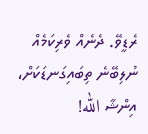ރެޑީވޭ. ދެނެއް ވެރިކަމެއް ނުލިބޭނެ ތިބައިގަނޑަކަށް، އިންޝާ الله!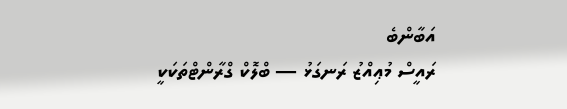އަބާންބެ
ރައީސް މުޢިއްޒު ރަނގަޅު — ބްލޮކް ގްރާންޓްތަކަކީ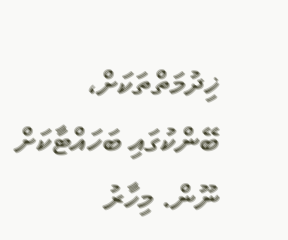ޚިދުމަތްތަކަށް، ބޭންކުގައި ބަހައްޓާކަށް ނޫން. މިހާރު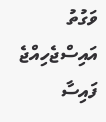ވަގުތު އައިސްޖެހިއްޖެ ފައިސާ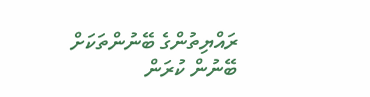ރައްޔިތުންގެ ބޭނުންތަކަށް ބޭނުން ކުރަން